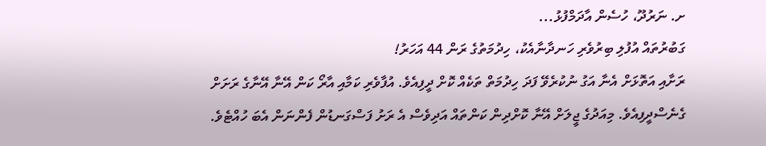ށ. ނަރުދޫ، ހުސެން އާދަމްފުޅު...
ގަބުރުތައް އުފުލި ބިރުވެރި ހަނދާނާއެކު، ހިދުމަތުގެ ރަން 44 އަހަރު!
ރަށާއި އަތޮޅަށް އެނާ އަގު ނުކުރެވޭ ފަދަ ހިދުމަތް ތަކެއް ކޮށް ދީފިއެވެ. އުފާވެރި ކަމާއި އާރޯ ކަން އޭނާ އޭނާގެ ރަށަށް ގެނެސްދީފިއެވެ. މިއަދުގެ ޖީލަށް އޭނާ ކޮށްދިން ކަންތައް އަދިވެސް އެ ރަށު ފަސްގަނޑުން ފެންނަން އެބަ ހުއްޓެވެ.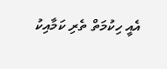އެއީ ހިކުމަތް ތެރި ކަމާއިކު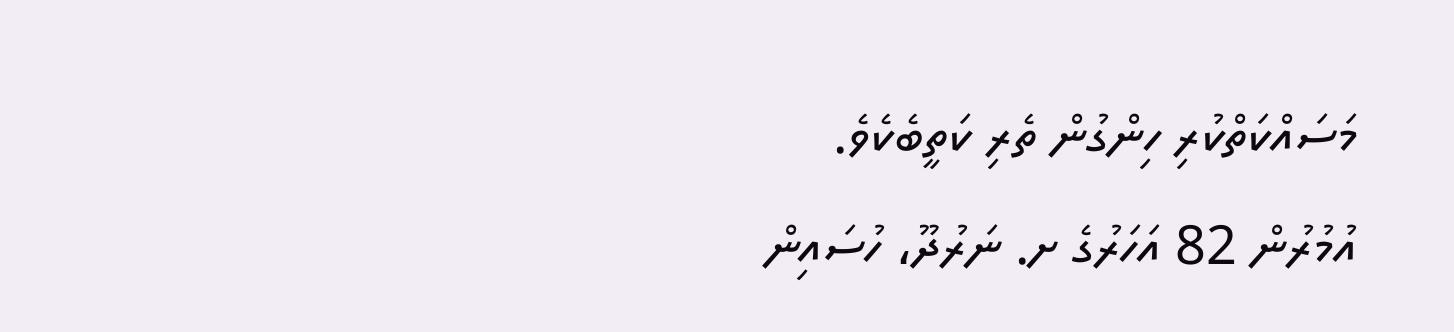މަސައްކަތްކުރި ހިންގުން ތެރި ކަތީބެކެވެ.
އުމުރުން 82 އަހަރުގެ ށ. ނަރުދޫ، ހުސައިން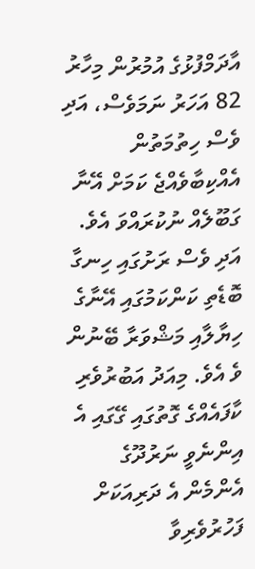އާދަމްފުޅުގެ އުމުރުން މިހާރު 82 އަހަރު ނަމަވެސް، އަދި ވެސް ހިތުމަތުން އެއްކިބާވެއްޖެ ކަމަށް އޭނާ ގަބޫލެއް ނުކުރައްވަ އެވެ. އަދި ވެސް ރަށުގައި ހިނގާ ބޮޑެތި ކަންކަމުގައި އޭނާގެ ހިޔާލާއި މަޝްވަރާ ބޭނުން ވެ އެވެ. މިއަދު އަބުރުވެރި ކާފައެއްގެ ގޮތުގައި ގޭގައި އެ އިންނެވީ ނަރުދޫގެ އެންމެން އެ ދަރިއަކަށް ފަހުރުވެރިވާ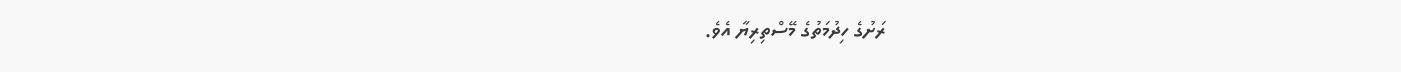ރަށުގެ ހިދުމަތުގެ މޭސްތިރިޔާ އެވެ.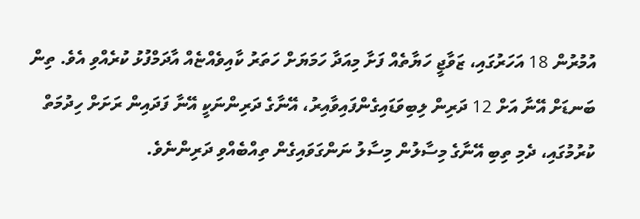އުމުރުން 18 އަހަރުގައި، ޒަވާޖީ ހަޔާތެއް ފަށާ މިއަދާ ހަމަޔަށް ހަތަރު ކާއިވެއްޏެއް އާދަމްފުޅު ކުރެއްވި އެވެ. ތިން ބަނޑަށް އޭނާ އަށް 12 ދަރިން ލިބިވަޑައިގެންފައިވާއިރު، އޭނާގެ ދަރިންނަކީ އޭނާ ފަދައިން ރަށަށް ހިދުމަތް ކުރުމުގައި، ދެމި ތިބި އޭނާގެ މިސާލުން މިސާލު ނަންގަވައިގެން ތިއްބެއްވި ދަރިންނެވެ.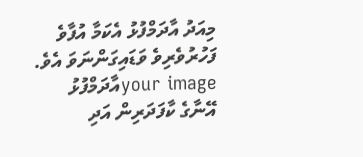މިއަދު އާދަމްފުޅު އެކަމާ އުފާވެ ފަހުރުވެރިވެ ވަޑައިގަންނަވަ އެވެ.
your imageއާދަމްފުޅު އޭނާގެ ކާފަދަރިން އަދި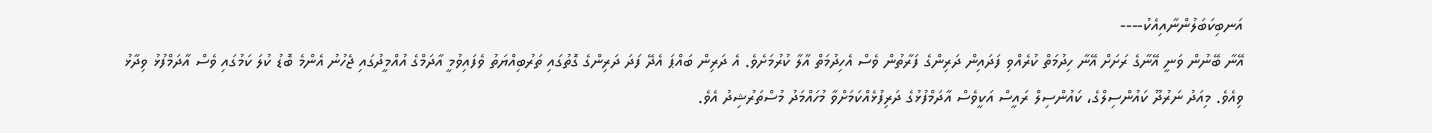އަނބިކަބަލުންނާއިއެކު----
އޭނާ ބޭނުން ވަނީ އޭނާގެ ރަށަށް އޭނާ ހިދުމަތް ކުރެއްވި ފަދައިން ދަރިންގެ ފަރާތުން ވެސް އެހިދުމަތް އާލާ ކުރުމަށެވެ. އެ ދަރިން ބައްޕަ އެދޭ ފަދަ ދަރިންގެ ގޮތުގައި ތަރުބިއްޔަތު ވެފައިވުމީ އާދަމްގެ އުއްމީދުގައި ޖެހުނު އެންމެ ބޮޑު ކުލަ ކަމުގައި ވެސް އާދަމްފުޅު ވިދާޅު ވިއެވެ. މިއަދު ނަރުދޫ ކައުންސިލްގެ، ކައުންސިލް ރައީސް އަކީވެސް އާދަމްފުޅުގެ ދަރިފުޅެއްކަމަށްވާ މުހައްމަދު މުސްތަރުޝިދު އެވެ.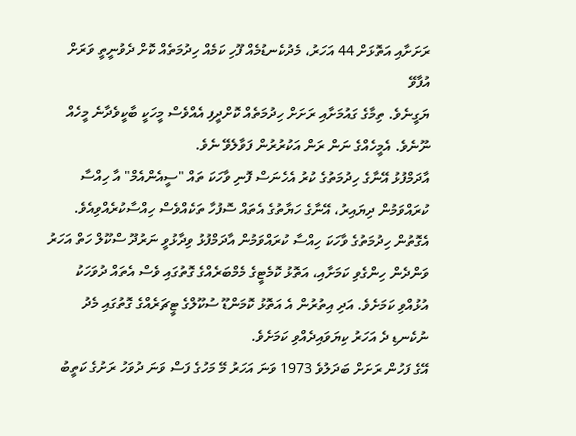ރަށަށާއި އަތޮޅަށް 44 އަހަރު، މެދުކެނޑުމެއް ފޫހި ކަމެއް ހިދުމަތެއް ކޮށް ދެވުނީތީ ވަރަށް އުފާވޭ
ޔަގީނެވެ. ތިމާގެ ގައުމަށާއި ރަށަށް ހިދުމަތެއް ކޮށްދީފި އެއްވެސް މީހަކީ ބާކީވެދާނެ މީހެއް ނޫނެވެ. އެމީހެއްގެ ނަން ރަން އަކުރުރުން ފަވާލެވޭ ނެވެ.
އާދަމްފުޅު އޭނާގެ ހިދުމަތުގެ ކުރު އެހެނަސް ފޮނި ވާހަކަ ތައް "ސީއެންއެމް" އާ ހިއްސާ ކުރައްވަމުން ދިޔައިރު، އޭނާގެ ހަޔާތުގެ އެތައް ސޮފުހާ ތަކެއްވެސް ހިއްސާކުރެއްވިއެވެ.
އެގޮތުން ހިދުމަތުގެ ވާހަކަ ހިއްސާ ކުރައްވަމުން އާދަމްފުޅު ވިދާޅުވީ ނަރުދޫ ސްކޫލް ހަތް އަހަރު ވަންދެން ހިންގެވި ކަމަށާއި، އަތޮޅު ކޮމެޓީގެ މެމްބަރެއްގެ ގޮތުގައި ވެސް އެތައް ދުވަހަކު އުޅުއްވި ކަމަށެވެ. އަދި އިތުރުން އެ އަތޮޅު ކޮމަންޑޫ ސުކޫލްގެ ޓީޗަރެއްގެ ގޮތުގައި މެދު ނުކެނޑި ދެ އަހަރު ކިޔަވައިދެއްވި ކަމަށެވެ.
އޭގެ ފަހުން ރަށަށް ބަދަލުވެ 1973 ވަނަ އަހަރު މޭ މަހުގެ ފަސް ވަނަ ދުވަހު ރަށުގެ ކަތީބު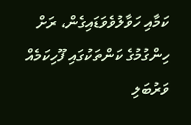ކަމާއި ހަވާލުވެވަޑައިގެން، ރަށް ހިންގުމުގެ ކަންތަކުގައި ފޫހިކަމެއް ވަރުބަލި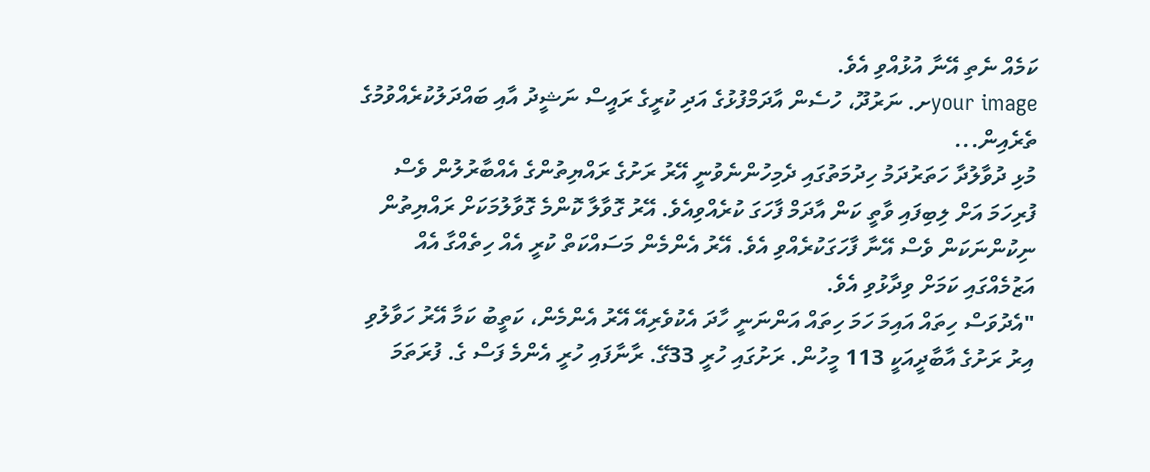ކަމެއް ނެތި އޭނާ އުޅުއްވި އެވެ.
your imageށ. ނަރުދޫ، ހުސެން އާދަމްފުޅުގެ އަދި ކުރީގެ ރައީސް ނަޝީދު އާއި ބައްދަލުކުރެއްވުމުގެ ތެރެއިން...
މުޅި ދުވާލުދާ ހަތަރުދަމު ހިދުމަތުގައި ދެމިހުންނެވުނީ އޭރު ރަށުގެ ރައްޔިތުންގެ އެއްބާރުލުން ވެސް ފުރިހަމަ އަށް ލިބިފައި ވާތީ ކަން އާދަމް ފާހަގަ ކުރެއްވިއެވެ. އޭރު ގޮވާލާ ކޮންމެ ގޮވާލުމަކަށް ރައްޔިތުން ނިކުންނަކަން ވެސް އޭނާ ފާހަގަކުރެއްވި އެވެ. އޭރު އެންމެން މަސައްކަތް ކުރީ އެއް ހިތެއްގާ އެއް އަޒުމެއްގައި ކަމަށް ވިދާޅުވި އެވެ.
"އެދުވަސް ހިތައް އައިމަ ހަމަ ހިތައް އަންނަނީ ހާދަ އެކުވެރިއޭ އޭރު އެންމެން، ކަތީބު ކަމާ އޭރު ހަވާލުވި އިރު ރަށުގެ އާބާދީއަކީ 113 މީހުން. ރަށުގައި ހުރީ 33ގޭ. ރާނާފައި ހުރީ އެންމެ ފަސް ގެ. ފުރަތަމަ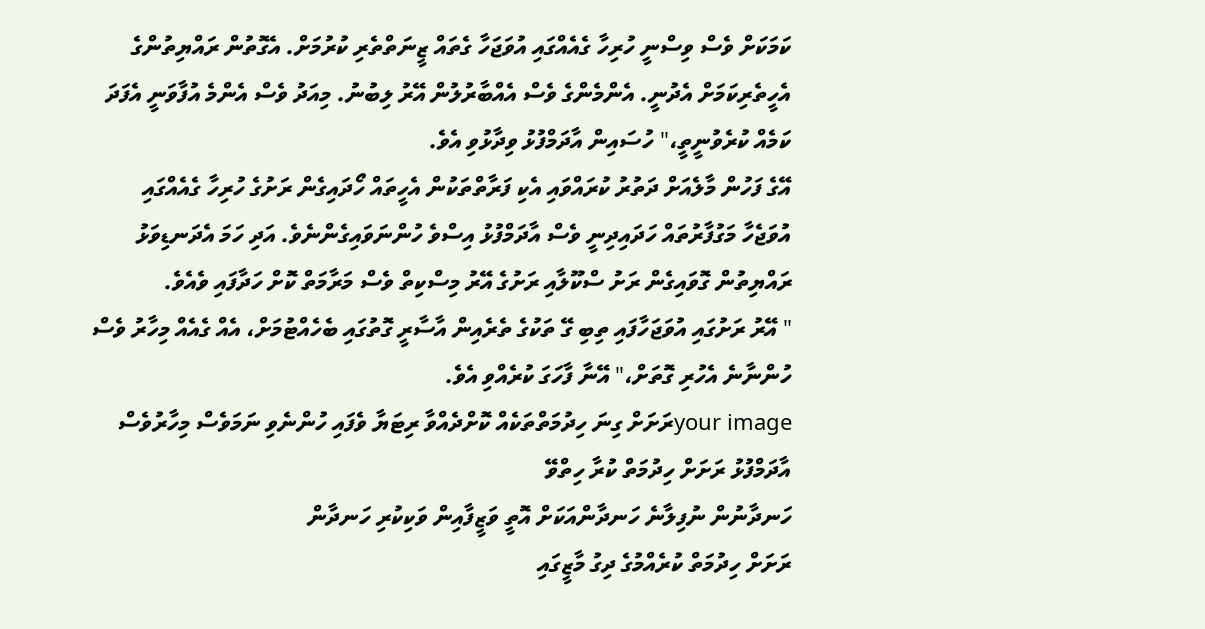ކަމަކަށް ވެސް ވިސްނީ ހުރިހާ ގެއެއްގައި އުވަޖަހާ ގެތައް ޒީނަތްތެރި ކުރުމަށް. އެގޮތުން ރައްޔިތުންގެ އެހީތެރިކަމަށް އެދުނީ. އެންމެންގެ ވެސް އެއްބާރުލުން އޭރު ލިބުނު. މިއަދު ވެސް އެންމެ އުފާވަނީ އެފަދަ ކަމެއް ކުރެވުނީތީ،" ހުސައިން އާދަމްފުޅު ވިދާޅުވި އެވެ.
އޭގެ ފަހުން މާލެއަށް ދަތުރު ކުރައްވައި އެކި ފަރާތްތަކުން އެހީތައް ހޯދައިގެން ރަށުގެ ހުރިހާ ގެއެއްގައި އުވަޖެހާ މަގުފާރުތައް ހަދައިދިނީ ވެސް އާދަމްފުޅު އިސްވެ ހުންނަވައިގެންނެވެ. އަދި ހަމަ އެދަނޑިވަޅު ރައްޔިތުން ގޮވައިގެން ރަށު ސްކޫލާއި ރަށުގެ އޭރު މިސްކިތް ވެސް މަރާމަތް ކޮށް ހަދާފައި ވެއެވެ.
" އޭރު ރަށުގައި އުވަޖަހާފައި ތިބި ގޭ ތަކުގެ ތެރެއިން އާސާރީ ގޮތުގައި ބެހެއްޓުމަށް، އެއް ގެއެއް މިހާރު ވެސް ހުންނާނެ އެހުރި ގޮތަށް،" އޭނާ ފާހަގަ ކުރެއްވި އެވެ.
your imageރަށަށް ގިނަ ހިދުމަތްތަކެއް ކޮށްދެއްވާ ރިޓަޔާ ވެފައި ހުންނެވި ނަމަވެސް މިހާރުވެސް އާދަމްފުޅު ރަށަށް ހިދުމަތް ކުރާ ހިތްވޭ
ހަނދާނުން ނުފިލާނެ ހަނދާންއަކަށް އޮތީ ވަޒީފާއިން ވަކިކުރި ހަނދާން
ރަށަށް ހިދުމަތް ކުރެއްމުގެ ދިގު މާޒީގައި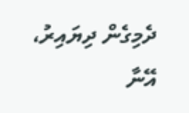ދެމިގެން ދިޔައިރު، އޭނާ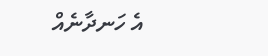އެ ހަނދާނެއް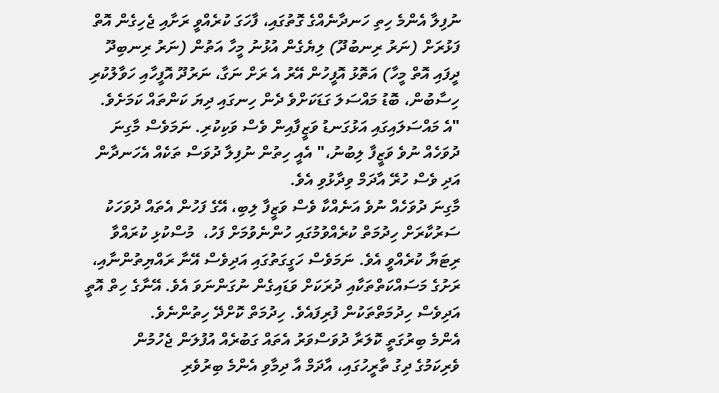ނުފިލާ އެންމެ ހިތި ހަނދާނެއްގެ ގޮތުގައި، ފާހަގަ ކުރެއްވީ ރަށާއި ޖެހިގެން އޮތް ފަޅުރަށް (ނަރު ރިނބުދޫ) ލިޔެގެން އުޅުނު މީހާ އަތުން (ނަރު ރިނބިދޫ ދީފައި އޮތް މީހާ) އަތޮޅު އޮފީހުން އޭރު އެ ރަށް ނަގާ، ނަރުދޫ އޮފީހާއި ހަވާލުކުރި ހިސާބުން، ބޮޑު މައްސަލަ ގަޑަކަށްވެ ދެން ހިނގައި ދިޔަ ކަންތައް ކަމަށެވެ.
"އެ މައްސަލައިގައި އަޅުގަނޑު ވަޒީފާއިން ވެސް ވަކިކުރި. ނަމަވެސް މާގިނަ ދުވަހެއް ނުވެ ވަޒީފާ ލިބުނު،" އެއީ ހިތުން ނުފިލާ ދުވަސް ތަކެއް އެހަނދާން އަދި ވެސް ހުރޭ އާދަމް ވިދާޅުވި އެވެ.
މާގިނަ ދުވަހެއް ނުވެ އަނެއްކާ ވެސް ވަޒީފާ ލިބި، އޭގެ ފަހުން އެތައް ދުވަހަކު ސަރުކާރަށް ހިދުމަތް ކުރެއްވުމުގައި ހުންނެވުމަށް ފަހު،  މުސްކުޅި ކުރައްވާ ރިޓަޔާ ކުރެއްވީ އެވެ. ނަމަވެސް ހަގީގަތުގައި އަދިވެސް އޭނާ ރައްޔިތުންނާއި، ރަށުގެ މަސައްކަތްތަކާއި ދުރަކަށް ވަޑައިގެން ނުގަންނަވަ އެވެ. އޭނާގެ ހިތް އޮތީ އަދިވެސް ހިދުމަތްތަކުން ފުރިފައެވެ. ހިދުމަތް ކޮށްދޭ ހިތުންނެވެ.
އެންމެ ބިރުގަތީ ކޮލަރާ ދުވަސްވަރު އެތައް ގަބުރެއް އުފުލަން ޖެހުމުން
ވެރިކަމުގެ ދިގު ތާރީހުގައި، އާދަމް އާ ދިމާވި އެންމެ ބިރުވެރި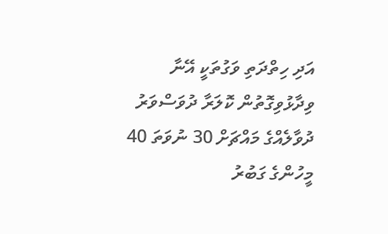އަދި ހިތްދަތި ވަގުތަކީ އޭނާ ވިދާޅުވިގޮތުން ކޮލަރާ ދުވަސްވަރު ދުވާލެއްގެ މައްޗަށް 30 ނުވަތަ 40 މީހުންގެ ގަބުރު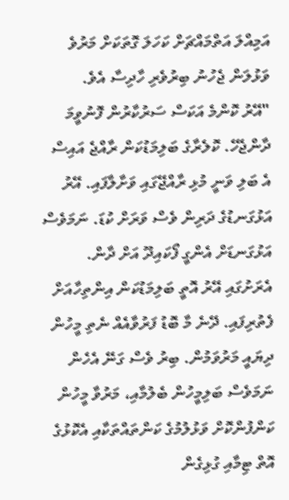އަމިއްލަ އަތްމައްޗަށް ކަހަލަ ގޮތަކަށް މަރުވެ ވަޅުލަން ޖެހުނު ބިރުވެރި ހާދިސާ އެވެ.
"އޭރު ކޮންމެ އަކަސް ސަރުކާރުން ފޮނުވީމަ ދާންޖެހޭ. ކޮލެރާގެ ބަލިމަޑުކަން ރާއްޖެ އައިސް އެ ބަލި ވަނީ މުޅި ރާއްޖޭގައި ވަށާލާފައި. އޭރު އަޅުގަނޑުގެ ދަރިން ވެސް ވަރަށް ކުޑަ. ނަމަވެސް އަޅުގަނޑަށް އެންގީ ފޯކައިދޫ އަށް ދާން. އެރަށުގައި އޭރު އޮތީ ބަލިމަޑުކަން އިންތިހާއަށް ފެތުރިފައި. ދޭނެ މާ ބޮޑު ފަރުވާއެއް ނެތި މީހުން ދިޔައީ މަރުވަމުން. ބިރު ވެސް ގަނޭ އެހެން ނަމަވެސް ބަލިމީހުން ބެލުމާއި، މަރުވާ މީހުން ކަންފުންކޮށް ވަޅުލުމުގެ ކަންތައްތަކާއި އެކޮޅުގެ އޮތް ޓިމާއި ގުޅިގެން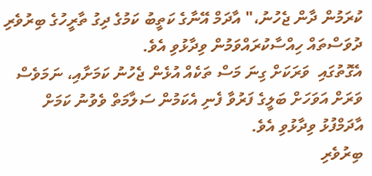ކުރަމުން ދާން ޖެހުނު،" އާދަމް އޭނާގެ ކަތީބު ކަމުގެ ދިގު ތާރީހުގެ ބިރުވެރި ދުވަސްތައް ހިއްސާކުރައްވަމުން ވިދާޅުވި އެވެ.
އެގޮތުގައި  ވަރަކަށް ގިނަ މަސް ތަކެއް އުޅެން ޖެހުނު ކަމަށާއި، ނަމަވެސް ވަރަށް އަވަހަށް ބަލީގެ ފަރުވާ ފެނި އެކަމުން ސަލާމަތް ވެވުނު ކަމަށް އާދަމްފުޅު ވިދާޅުވި އެވެ.
ބިރުވެރި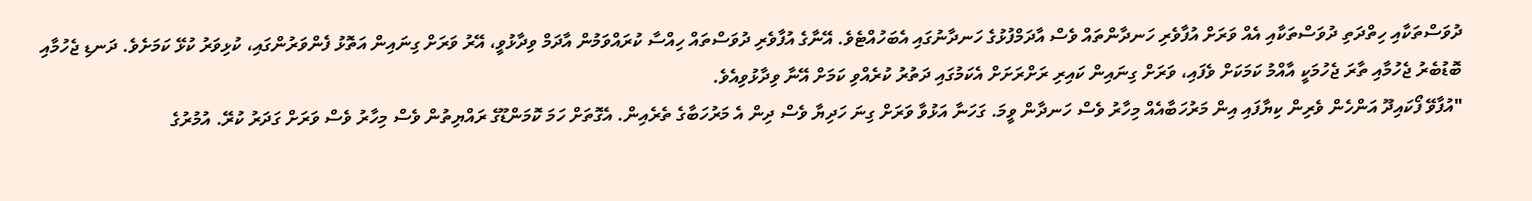ދުވަސްތަކާއި ހިތްދަތި ދުވަސްތަކާއި އެއް ވަރަށް އުފާވެރި ހަނދާންތައް ވެސް އާދަމްފުޅުގެ ހަނދާނުގައި އެބަހުއްޓެވެ. އޭނާގެ އުފާވެރި ދުވަސްތައް ހިއްސާ ކުރައްވަމުން އާދަމް ވިދާޅުވީ، އޭރު ވަރަށް ގިނައިން އަތޮޅު ފެންވަރުންގައި، ކުޅިވަރު ކުޅޭ ކަމަށެވެ. ދަނޑި ޖެހުމާއި ބޮޑުބެރު ޖެހުމާއި ތާރަ ޖެހުމަކީ އާއްމު ކަމަކަށް ވެފައި، ވަރަށް ގިނައިން ކައިރި ރަށްރަށަށް އެކަމުގައި ދަތުރު ކުރެއްވި ކަމަށް އޭނާ ވިދާޅުވިއެވެ.
"އުފާވޭ ފޯކައިދޫ އަންހެން ވެރިން ކިޔާފައި އިން މަރުހަބާއެއް މިހާރު ވެސް ހަނދާން ވީމަ. ގަހަނާ އަޅުވާ ވަރަށް ގިނަ ހަދިޔާ ވެސް ދިން އެ މަރުހަބާގެ ތެރެއިން. އެގޮތަށް ހަމަ ކޮމަންޑޫގެ ރައްޔިތުން ވެސް މިހާރު ވެސް ވަރަށް ގަދަރު ކުރޭ. އުމުރުގެ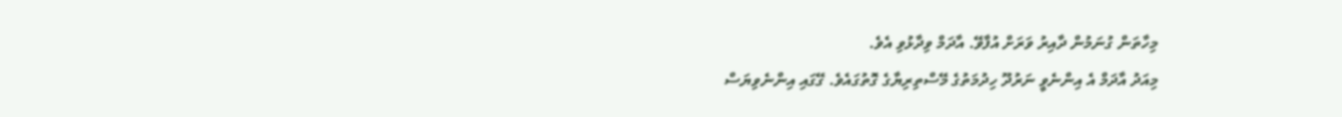މިހާތަން ގުނަމުން ދާއިރު ވަރަށް އުފާވޭ. އާދަމް ވިދާޅުވި އެވެ.
މިއަދު އާދަމް އެ އިންނެވީ ނަރުދޫ ހިދުމަތުގެ މޭސްތިރިޔާގެ ގޮތުގައެވެ. ގޭގައި އިންނެވިޔަސް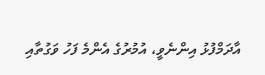އާދަމްފުޅު އިންނެވީ، އުމުރުގެ އެންމެ ފަހު ވަގުތާއި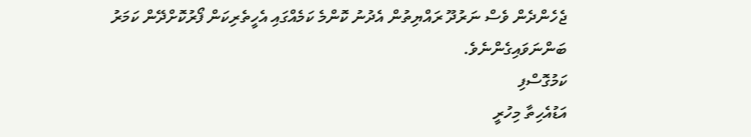ޖެހެންދެން ވެސް ނަރުދޫ ރައްޔިތުން އެދުނު ކޮންމެ ކަމެއްގައި އެހީތެރިކަން ފޯރުކޮށްދޭން ކަމަރު ބަންނަވައިގެންނެވެ.
ކަމުގޮސްފި
އަޑުއެހިތާ މިހުރީ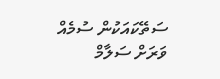ސަތޭކައަކުން ސުމެއް
ވަރަށް ސަލާމް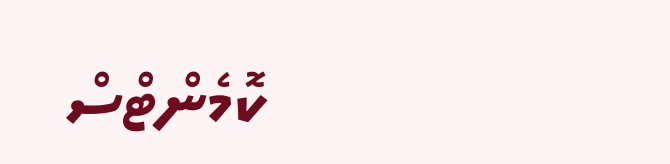ކޮމެންޓްސް